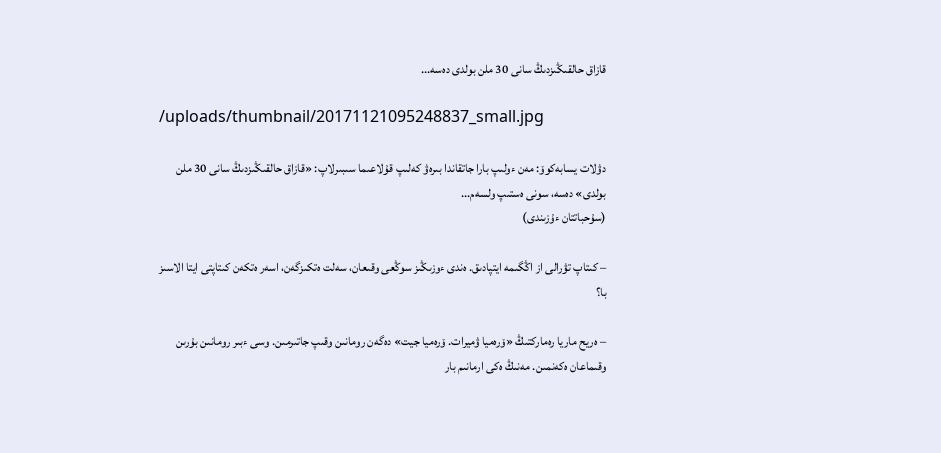قازاق حالقىڭىزدىڭ سانى 30 ملن بولدى دەسە...

/uploads/thumbnail/20171121095248837_small.jpg

دۋلات يسابەكوۆ: مەن ءولىپ بارا جاتقاندا بىرەۋ كەلىپ قۇلاعىما سىبىرلاپ: «قازاق حالقىڭىزدىڭ سانى 30 ملن بولدى» دەسە، سونى ەستىپ ولسەم...
(سۇحباتتان ءۇزىندى)

– كىتاپ تۋرالى از اڭگىمە ايتپادىق. ەندى ءوزىڭىز سوڭعى وقىعان، سەلت ەتكىزگەن، اسەر ەتكەن كىتاپتى ايتا الاسىز با؟

– ەريح ماريا رەماركتىڭ «ۆرەميا ۋميرات. ۆرەميا جيت» دەگەن رومانىن وقىپ جاتىرمىن. وسى ءبىر رومانىن بۇرىن وقىماعان ەكەنمىن. مەنىڭ ەكى ارمانىم بار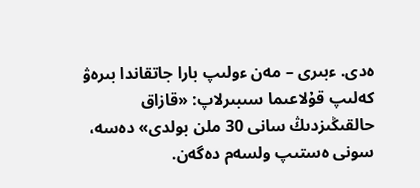ەدى. ءبىرى – مەن ءولىپ بارا جاتقاندا بىرەۋ كەلىپ قۇلاعىما سىبىرلاپ: «قازاق حالقىڭىزدىڭ سانى 30 ملن بولدى» دەسە، سونى ەستىپ ولسەم دەگەن.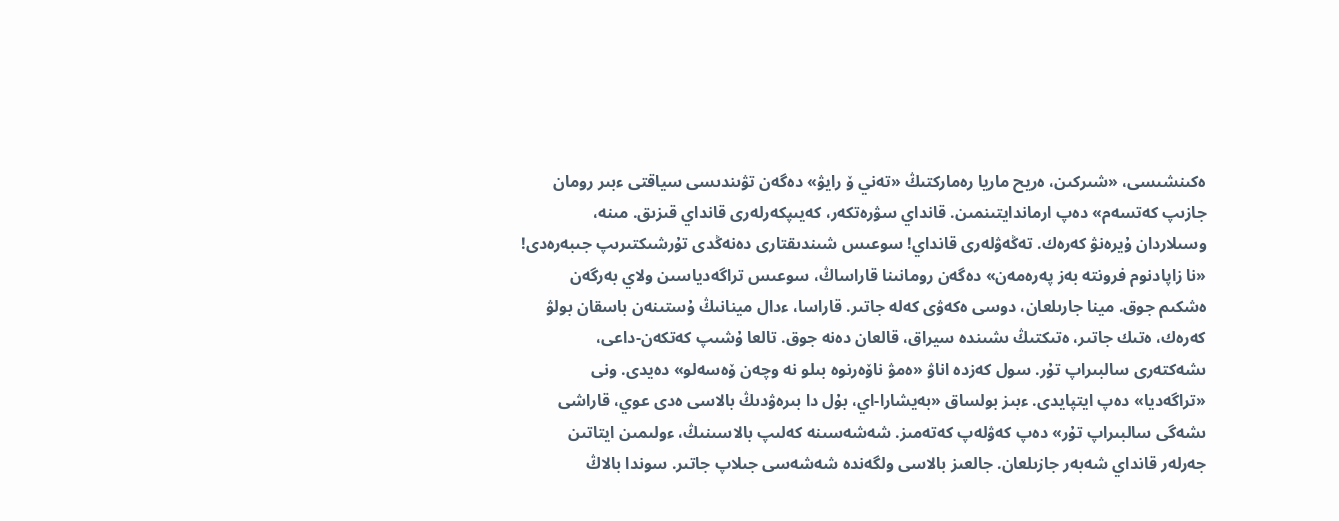ەكىنشىسى، «شىركىن، ەريح ماريا رەماركتىڭ «تەني ۆ رايۋ» دەگەن تۋىندىسى سياقتى ءبىر رومان جازىپ كەتسەم» دەپ ارماندايتىنمىن. قانداي سۋرەتكەر، كەيىپكەرلەرى قانداي قىزىق. مىنە، وسىلاردان ۇيرەنۋ كەرەك. تەڭەۋلەرى قانداي! سوعىس شىندىقتارى دەنەڭدى تۇرشىكتىرىپ جىبەرەدى! «نا زاپادنوم فرونتە بەز پەرەمەن» دەگەن رومانىنا قاراساڭ، سوعىس تراگەدياسىن ولاي بەرگەن ەشكىم جوق. مينا جارىلعان، دوسى ەكەۋى كەلە جاتىر. قاراسا، ءدال مينانىڭ ۇستىنەن باسقان بولۋ كەرەك، ەتىك جاتىر، ەتىكتىڭ ىشىندە سيراق، قالعان دەنە جوق. تالعا ۇشىپ كەتكەن-داعى، ىشەكتەرى سالبىراپ تۇر. سول كەزدە اناۋ «ەمۋ ناۆەرنوە بىلو نە وچەن ۆەسەلو» دەيدى. ونى «تراگەديا» دەپ ايتپايدى. ءبىز بولساق «بەيشارا-اي، بۇل دا بىرەۋدىڭ بالاسى ەدى عوي، قاراشى ىشەگى سالبىراپ تۇر» دەپ كەۋلەپ كەتەمىز. شەشەسىنە كەلىپ بالاسىنىڭ، ءولىمىن ايتاتىن جەرلەر قانداي شەبەر جازىلعان. جالعىز بالاسى ولگەندە شەشەسى جىلاپ جاتىر. سوندا بالاڭ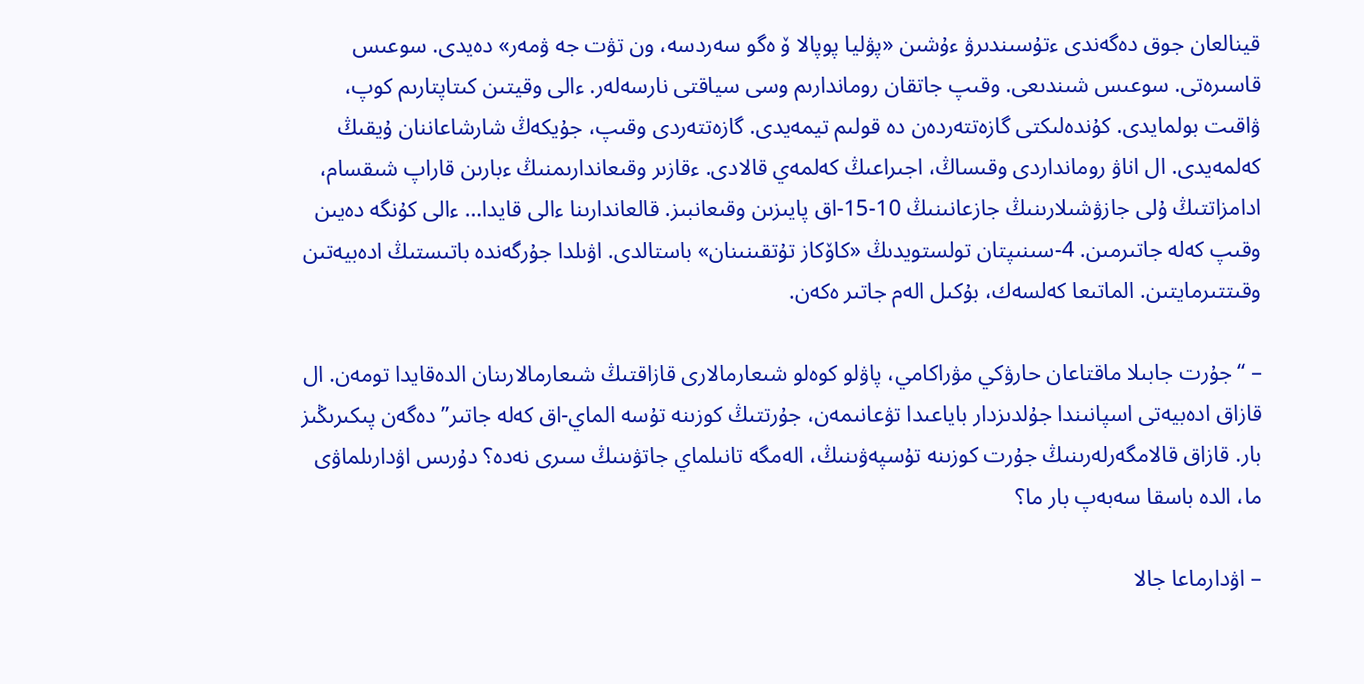قينالعان جوق دەگەندى ءتۇسىندىرۋ ءۇشىن «پۋليا پوپالا ۆ ەگو سەردسە، ون تۋت جە ۋمەر» دەيدى. سوعىس قاسىرەتى. سوعىس شىندىعى. وقىپ جاتقان روماندارىم وسى سياقتى نارسەلەر. ءالى وقيتىن كىتاپتارىم كوپ، ۋاقىت بولمايدى. كۇندەلىكتى گازەتتەردەن دە قولىم تيمەيدى. گازەتتەردى وقىپ، جۇيكەڭ شارشاعاننان ۇيقىڭ كەلمەيدى. ال اناۋ رومانداردى وقىساڭ، اجىراعىڭ كەلمەي قالادى. ءقازىر وقىعاندارىمنىڭ ءبارىن قاراپ شىقسام، ادامزاتتىڭ ۇلى جازۋشىلارىنىڭ جازعانىنىڭ 10-15-اق پايىزىن وقىعانبىز. قالعاندارىنا ءالى قايدا… ءالى كۇنگە دەيىن وقىپ كەلە جاتىرمىن. 4-سىنىپتان تولستويدىڭ «كاۆكاز تۇتقىنىنان» باستالدى. اۋىلدا جۇرگەندە باتىستىڭ ادەبيەتىن وقىتتىرمايتىن. الماتىعا كەلسەك، بۇكىل الەم جاتىر ەكەن.

– “جۇرت جابىلا ماقتاعان حارۋكي مۋراكامي، پاۋلو كوەلو شىعارمالارى قازاقتىڭ شىعارمالارىنان الدەقايدا تومەن. ال قازاق ادەبيەتى اسپانىندا جۇلدىزدار باياعىدا تۋعانىمەن، جۇرتتىڭ كوزىنە تۇسە الماي-اق كەلە جاتىر” دەگەن پىكىرىڭىز بار. قازاق قالامگەرلەرىنىڭ جۇرت كوزىنە تۇسپەۋىنىڭ، الەمگە تانىلماي جاتۋىنىڭ سىرى نەدە؟ دۇرىس اۋدارىلماۋى ما، الدە باسقا سەبەپ بار ما؟

– اۋدارماعا جالا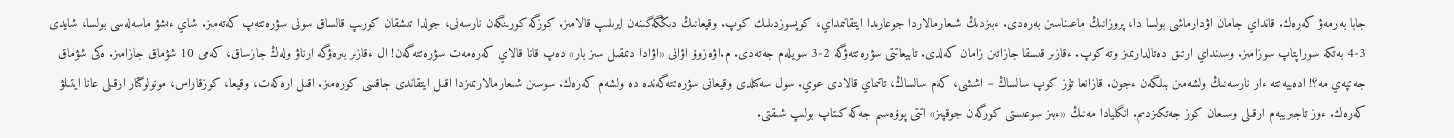جابا بەرمەۋ كەرەك. قانداي جامان اۋدارماشى بولسا دا، پروزانىڭ ماعىناسىن بەرەدى. ءبىزدىڭ شىعارمالاردا جوعارىدا ايتقانىمداي، كوپسوزدىلىك كوپ. وقيعانىڭ دىڭگەگىنەن ايرىلىپ قالامىز. كوزگە كورىنگەن نارسەنى، جولدا تىشقان كورىپ قالساق سونى سۋرەتتەپ كەتەمىز. شاي ءىشۋ ماسەلەسى بولسا، شايدى 3-4 بەتكە سوراپتاپ سوزامىز. وسىنداي ارتىق دەتالدارىمىز وتە كوپ. ءقازىر قىسقا جازاتىن زامان كەلدى. تابيعاتتى سۋرەتتەۋگە 2-3 سويلەم جەتەدى. م.اۋەزوۆ اۋانى «اۋادا دىمقىل سىز بار» دەپ قانا قالاي كەرەمەت سۋرەتتەگەن! ال ءقازىر بىرەۋگە ارناۋ ولەڭ جازساق، كەمى 10 شۋماق جازامىز. ەكى شۋماق جەتپەي مە؟! ادەبيەتتە ءار نارسەنىڭ ولشەمىن بىلگەن ءجون. قازانعا تۇز كوپ سالساڭ – اششى، كەم سالساڭ، تاتىماي قالادى عوي. سول سەكىلدى وقيعانى سۋرەتتەگەندە دە ولشەم كەرەك. سوسىن شىعارمالارىمىزدا اقىل ايتقاندى جاقسى كورەمىز. اقىل ارەكەت، وقيعا، كوزقاراس، مونولوگتار ارقىلى عانا ايتىلۋ كەرەك. ءوز تاجىريبەم ارقىلى وسىعان كوز جەتكىزدىم. انگليادا مەنىڭ «ءبىز سوعىستى كورگەن جوقپىز» اتتى پوۆەسىم جەكە كىتاپ بولىپ شىقتى.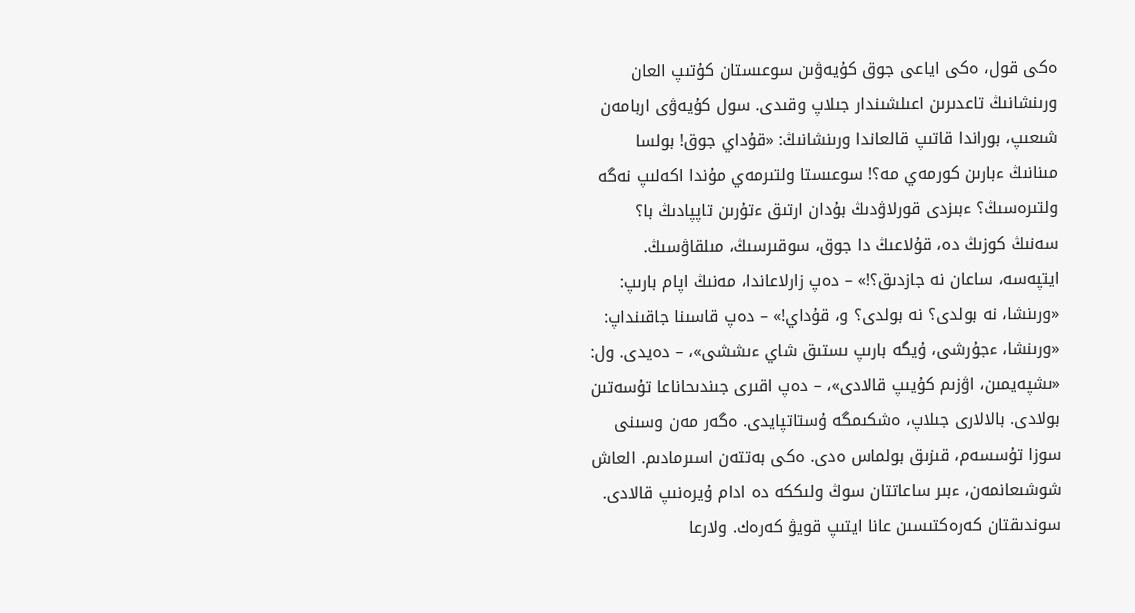ەكى قول، ەكى اياعى جوق كۇيەۋىن سوعىستان كۇتىپ العان ورىنشانىڭ تاعدىرىن اعىلشىندار جىلاپ وقىدى. سول كۇيەۋى اربامەن شىعىپ، بوراندا قاتىپ قالعاندا ورىنشانىڭ: «قۇداي جوق! بولسا مىنانىڭ ءبارىن كورمەي مە؟! سوعىستا ولتىرمەي مۇندا اكەلىپ نەگە ولتىرەسىڭ؟ ءبىزدى قورلاۋدىڭ بۇدان ارتىق ءتۇرىن تاپپادىڭ با؟ سەنىڭ كوزىڭ دە، قۇلاعىڭ دا جوق، سوقىرسىڭ، مىلقاۋسىڭ. ايتپەسە، ساعان نە جازدىق؟!» – دەپ زارلاعاندا، مەنىڭ اپام بارىپ: «ورىنشا، نە بولدى؟ نە بولدى؟ و، قۇداي!» – دەپ قاسىنا جاقىنداپ: «ورىنشا، ءجۇرشى، ۇيگە بارىپ ىستىق شاي ءىششى»، – دەيدى. ول: «ىشپەيمىن، اۋزىم كۇيىپ قالادى»، – دەپ اقىرى جىندىحاناعا تۇسەتىن بولادى. بالالارى جىلاپ، ەشكىمگە ۇستاتپايدى. ەگەر مەن وسىنى سوزا تۇسسەم، قىزىق بولماس ەدى. ەكى بەتتەن اسىرمادىم. العاش شوشىعانمەن، ءبىر ساعاتتان سوڭ ولىككە دە ادام ۇيرەنىپ قالادى. سوندىقتان كەرەكتىسىن عانا ايتىپ قويۋ كەرەك. ولارعا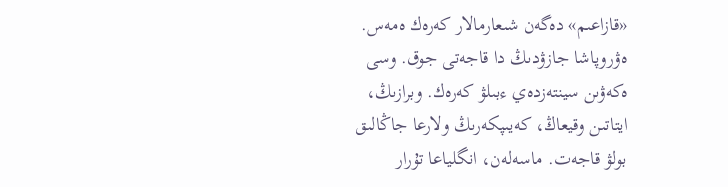«قازاعىم» دەگەن شىعارمالار كەرەك ەمەس. ەۋروپاشا جازۋدىڭ دا قاجەتى جوق. وسى ەكەۋىن سينتەزدەي ءبىلۋ كەرەك. وبرازىڭ، ايتاتىن وقيعاڭ، كەيىپكەرىڭ ولارعا جاڭالىق بولۋ قاجەت. ماسەلەن، انگلياعا تۇرار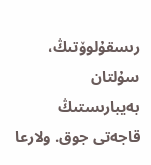رىسقۇلوۆتىڭ، سۇلتان بەيبارىستىڭ قاجەتى جوق. ولارعا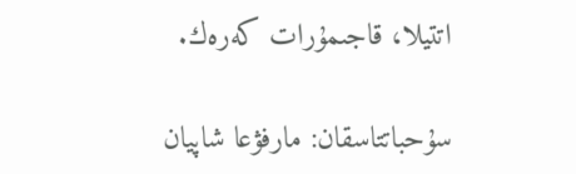اتتيلا، قاجىمۇرات كەرەك.

سۇحباتتاسقان: مارفۋعا شاپيان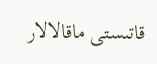قاتىستى ماقالالار